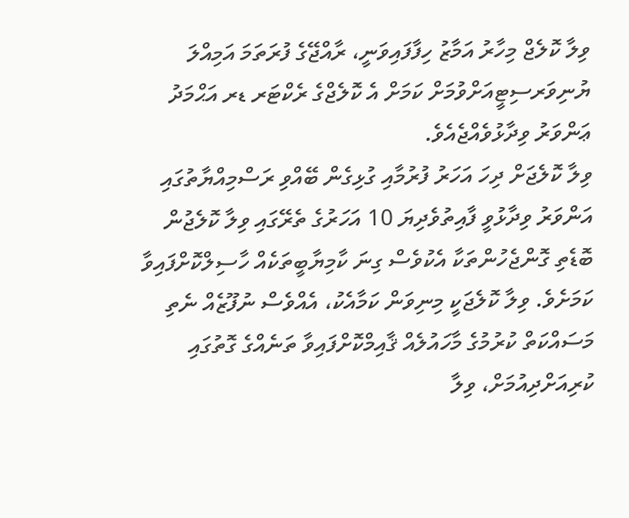ވިލާ ކޮލެޖް މިހާރު އަމާޒު ހިފާފައިވަނީ، ރާއްޖޭގެ ފުރަތަމަ އަމިއްލަ ޔުނިވަރސިޓީއަށްވުމަށް ކަމަށް އެ ކޮލެޖްގެ ރެކްޓަރ ޑރ އަޙްމަދު ޢަންވަރު ވިދާޅުވެއްޖެއެވެ.
ވިލާ ކޮލެޖަށް ދިހަ އަހަރު ފުރުމާއި ގުޅިގެން ބޭއްވި ރަސްމިއްޔާތުގައި އަންވަރު ވިދާޅުވީ ފާއިތުވެދިޔަ 10 އަހަރުގެ ތެރޭގައި ވިލާ ކޮލެޖުން ބޮޑެތި ގޮންޖެހުންތަކާ އެކުވެސް ގިނަ ކާމިޔާބީތަކެއް ހާސިލްކޮށްފައިވާ ކަމަށެވެ. ވިލާ ކޮލެޖަކީ މިނިވަން ކަމާއެކު، އެއްވެސް ނުފޫޒެއް ނެތި މަސައްކަތް ކުރުމުގެ މާހައުލެއް ޤާއިމްކޮށްފައިވާ ތަނެއްގެ ގޮތުގައި ކުރިއަށްދިއުމަށް، ވިލާ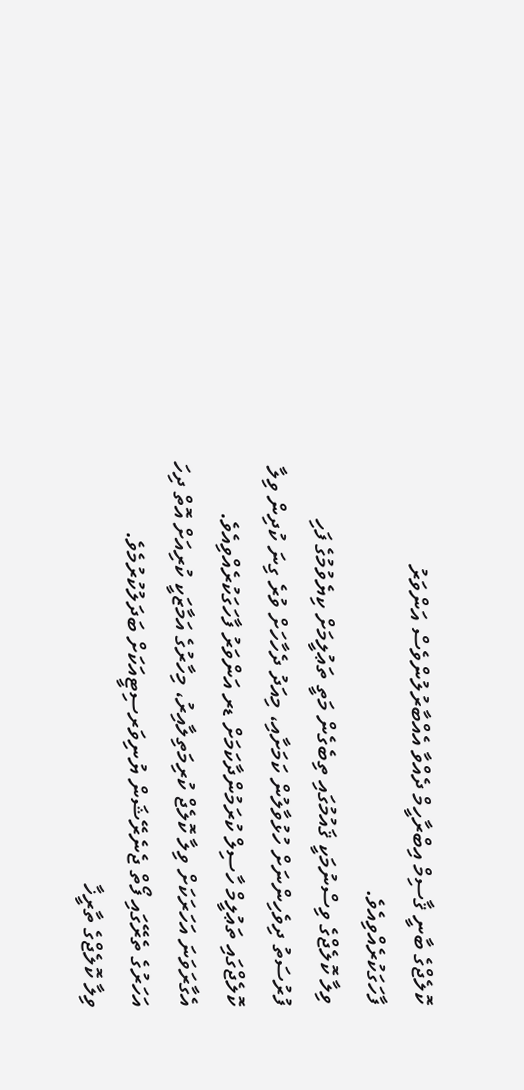ކޮލެޖްގެ ބާނީ ޤާސިމް އިބްރާހީމް ދެއްވާ އެއްބާރުލުންވެސް އަންވަރު ފާހަގަކުރެއްވިއެވެ.
ވިލާ ކޮލެޖްގެ ވިސްނުމަކީ ޤައުމުގައި ތިބެގެން މަތީ ތަޢުލީމަށް ކިޔެވުމުގެ ފަހި ފުރުސަތު ދިވެހިންނަށް ހުޅުވާލުން ކަމަށާއި، މިއަދު ދެހާހަށް ވުރެ ގިނަ ކުދިން ވިލާ ކޮލެޖްގައި ތަޢުލީމް ހާސިލް ކުރަމުންދާކަމަށް ޑރ އަންވަރު ފާހަގަކުރެއްވިއެވެ. އެގާރަވަނަ އަހަރަކަށް ވިލާ ކޮލެޖް ކުރިމަތިލާއިރު، މިހާރުގެ އަމާޒަކީ ކުރިއަށް އޮތް ދިހަ އަހަރުގެ ތެރޭގައި ފޯތް ޖެނެރޭޝަން ޔުނިވަރސިޓީއަކަށް ބަދަލުކުރުމެވެ.
ވިލާ ކޮލެޖްގެ ތާރީޚާ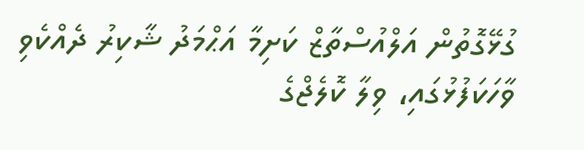ގުޅޭގޮތުން އަލްއުސްތާޒް ކަށިމާ އަޙްމަދު ޝާކިރު ދެއްކެވި ވާހަކަފުޅުގައި، ވިލާ ކޮލެޖްގެ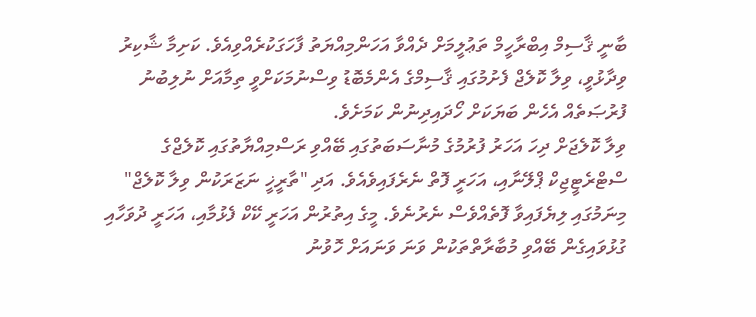ބާނީ ޤާސިމް އިބްރާހީމް ތަޢުލީމަށް ދެއްވާ އަހަންމިއްޔަތު ފާހަގަކުރެއްވިއެވެ. ކަށިމާ ޝާކިރު ވިދާޅުވީ، ވިލާ ކޮލެޖް ފެށުމުގައި ޤާސިމްގެ އެންމެބޮޑު ވިސްނުމަކަށްވީ ތިމާއަށް ނުލިބުނު ފުރުޞަތެއް އެހެން ބަޔަކަށް ހޯދައިދިނުން ކަމަށެވެ.
ވިލާ ކޮލެޖަށް ދިހަ އަހަރު ފުރުމުގެ މުނާސަބަތުގައި ބޭއްވި ރަސްމިއްޔާތުގައި ކޮލެޖްގެ ސްޓްރެޓީޖިކް ޕްލޭނާއި، އަހަރީ ފޮތް ނެރެފައިވެއެވެ. އަދި "ތާރީޚީ ނަޒަރަކުން ވިލާ ކޮލެޖް" މިނަމުގައި ލިޔެފައިވާ ފޮތެއްވެސް ނެރުނެވެ. މީގެ އިތުރުން އަހަރީ ކޭކް ފެޅުމާއި، އަހަރީ ދުވަހާއި ގުޅުވައިގެން ބޭއްވި މުބާރާތްތަކުން ވަނަ ވަނައަށް ހޮވުނު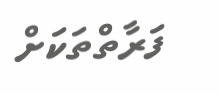ފަރާތްތަކަށް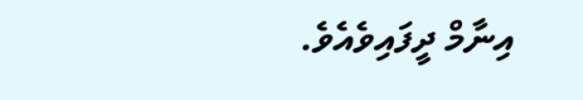އިނާމް ދީފައިވެއެވެ.